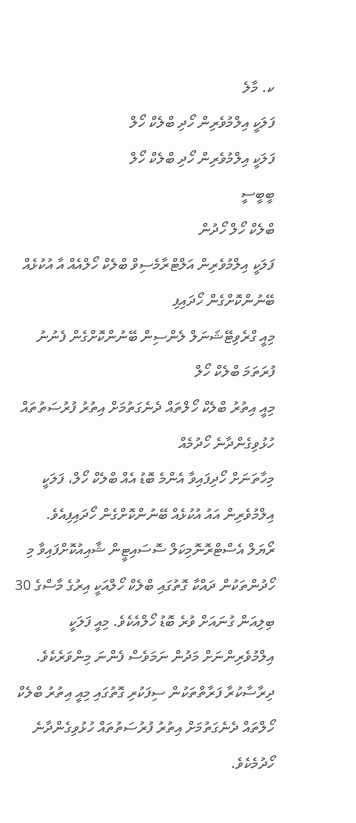ކ. މާލެ
ފަލަކީ އިލްމުވެރިން ހޯދި ބްލެކް ހޯލް
ފަލަކީ އިލްމުވެރިން ހޯދި ބްލެކް ހޯލް
ބީބީސީ
ބްލެކް ހޯލް ހޯދުން
ފަލަކީ އިލްމުވެރިން އަލްޓްރާމެސިވް ބްލެކް ހޯލްއެއް އާ އުކުޅެއް ބޭނުންކޮށްގެން ހޯދައިފި
މިއީ ގްރެވިޓޭޝަނަލް ލެންސިން ބޭނުންކޮށްގެން ފެނުނު ފުރަތަމަ ބްލެކް ހޯލް
މިއީ އިތުރު ބްލެކް ހޯލްތައް ދެނެގަތުމަށް އިތުރު ފުރުސަތުތައް ހުޅުވިގެންދާނެ ހޯދުމެއް
މިހާތަނަށް ހޯދިފައިވާ އެންމެ ބޮޑު އެއް ބްލެކް ހޯލް، ފަލަކީ އިލްމުވެރިން އައު އުކުޅެއް ބޭނުންކޮށްގެން ހޯދައިފިއެވެ.
ރޯޔަލް އެސްޓްރޮނޮމިކަލް ސޮސައިޓީން ޝާއިއުކޮށްފައިވާ މި ހޯދުންތަކުން ދައްކާ ގޮތުގައި ބްލެކް ހޯލްއަކީ އިރުގެ މާސްގެ 30 ބިލިއަން ގުނައަށް ވުރެ ބޮޑު ހޯލްއެކެވެ. މިއީ ފަލަކީ އިލްމުވެރިންނަށް މަދުން ނަމަވެސް ފެންނަ މިންވަރެކެވެ.
ދިރާސާކުރާ ފަރާތްތަކުން ސިފަކުރި ގޮތުގައި މިއީ އިތުރު ބްލެކް ހޯލްތައް ދެނެގަތުމަށް އިތުރު ފުރުސަތުތައް ހުޅުވިގެންދާނެ ހޯދުމެކެވެ.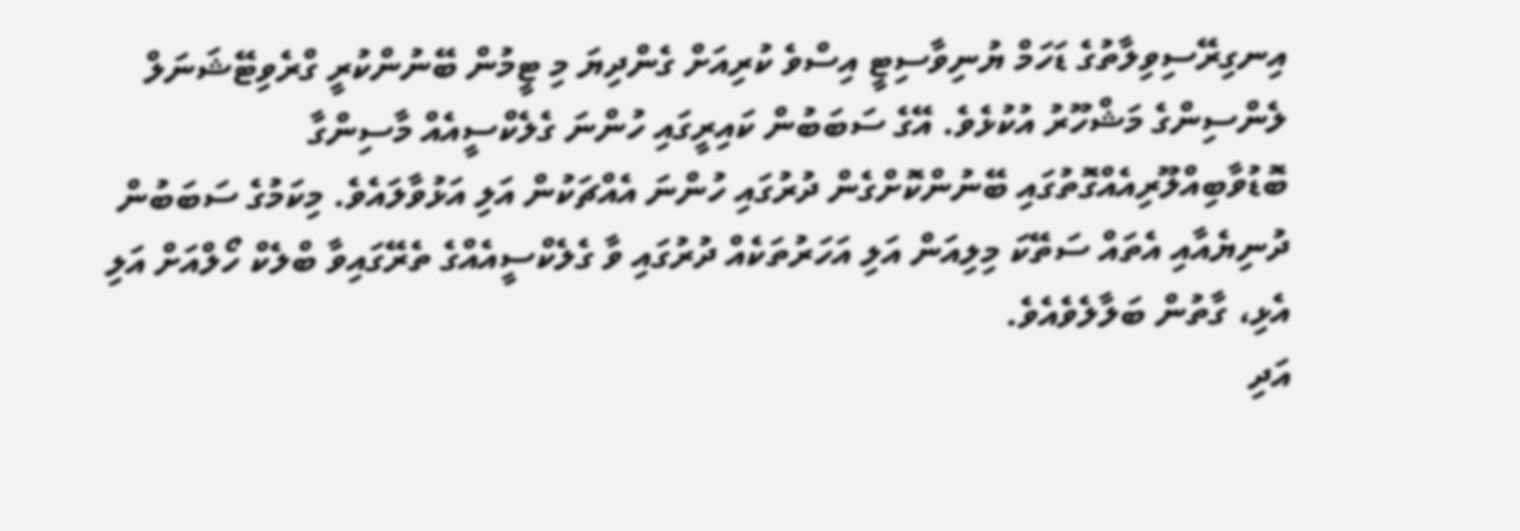އިނގިރޭސިވިލާތުގެ ޑަހަމް ޔުނިވާސިޓީ އިސްވެ ކުރިއަށް ގެންދިޔަ މި ޓީމުން ބޭނުންކުރީ ގްރެވިޓޭޝަނަލް ލެންސިންގެ މަޝްހޫރު އުކުޅެވެ. އޭގެ ސަބަބުން ކައިރީގައި ހުންނަ ގެލެކްސީއެއް މާސިންގާ ބޮޑުވާބިއްލޫރިއެއްގޮތުގައި ބޭނުންކޮށްގެން ދުރުގައި ހުންނަ އެއްޗަކުން އަލި އަޅުވާލައެވެ. މިކަމުގެ ސަބަބުން ދުނިޔެއާއި އެތައް ސަތޭކަ މިލިއަން އަލި އަހަރުތަކެއް ދުރުގައި ވާ ގެލެކްސީއެއްގެ ތެރޭގައިވާ ބްލެކް ހޯލްއަށް އަލި އެޅި، ގާތުން ބަލާލެވެއެވެ.
އަދި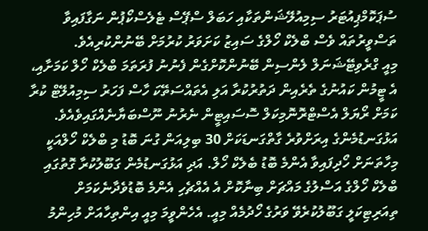ސުޕަކޮމްޕިއުޓަރު ސިމިއުލޭޝަންތަކާއި ހަބަލް ސްޕޭސް ޓެލެސްކޯޕުން ނަގާފައިވާ ތަސްވީރުތައް ވެސް ބްލެކް ހޯލްގެ ސައިޒު ކަށަވަރު ކުރުމަށް ބޭނުންކުރިއެވެ.
މިއީ ގްރެވިޓޭޝަނަލް ލެންސިން ބޭނުންކޮށްގެން ފެނުނު ފުރަތަމަ ބްލެކް ހޯލް ކަމަށާއި، އެ ޓީމުން ކައުނުގެ ތެރެއިން ދަތުރުކުރާ އަލި އެތައްސަތޭކަ ހާސް ފަހަރު ސިމިއުލޭޓް ކުރާ ކަމަށް ރޯޔަލް އެސްޓްރޮނޮމިކަލް ސޮސައިޓީން ނެރުނު ނޫސްބަޔާނެއްގައިވެއެވެ.
އަޅުގަނޑުމެންގެ އިރަށްވުރެ ގާތްގަނޑަކަށް 30 ބިލިއަން ގުނަ ބޮޑު މި ބްލެކް ހޯލްއަކީ މިހާތަނަށް ހޯދިފައިވާ އެންމެ ބޮޑު ބެލެކް ހޯލް. އަދި އަޅުގަނޑުމެން ގަބޫލުކުރާ ގޮތުގައި ބްލެކް ހޯލްގެ އަސްލުގެ މައްޗަށް ބިނާކޮށް އެ އެއްޗެހި އެންމެ ބޮޑުވެދާނެކަމަށް ތިއަރިޓިކަލީ ގަބޫލުކުރެވޭ ވަރުގެ ހޯދުމެއް މިއީ. އެހެންވީމަ މިއީ އިންތިހާއަށް މުހިންމު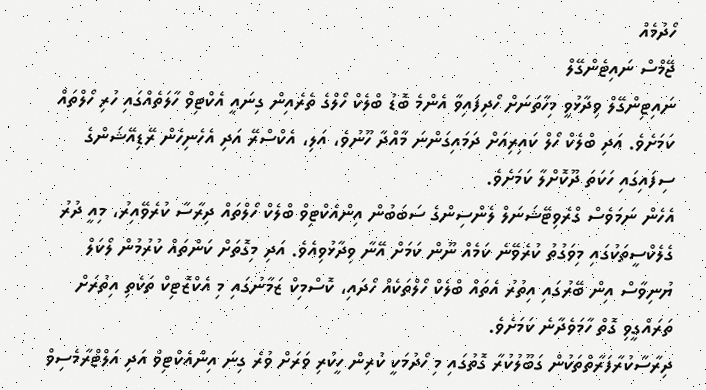ހޯދުމެއް
ޖޭމްސް ނައިޓެންގޭލް
ނައިޓިންގޭލް ވިދާޅުވީ މިހާތަނަށް ހޯދިފައިވާ އެންމެ ބޮޑު ބްލެކް ހޯލްގެ ތެރެއިން ގިނައީ އެކްޓިވް ހާލަތެއްގައި ހުރި ހޯލްތައް ކަމަށެވެ. އަދި ބްލެކް ހޯލް ކައިރިއަށް ދަމައިގަންނަ މާއްދާ ހޫނުވެ، އަލި، އެކްސްރޭ އަދި އެހެނިހެން ރޭޑިއޭޝަންގެ ސިފައިގައި ހަކަތަ ދޫކޮށްލާ ކަމަށެވެ.
އެހެން ނަމަވެސް ގްރެވިޓޭޝަނަލް ލެންސިންގެ ސަބަބުން އިންއެކްޓިވް ބްލެކް ހޯލްތައް ދިރާސާ ކުރެވޭއިރު، މިއީ ދުރު ގެލެކްސީތަކުގައި މިވަގުތު ކުރެވޭނެ ކަމެއް ނޫން ކަމަށް އޭނާ ވިދާޅުވިއެވެ. އަދި މިގޮތަށް ކަންތައް ކުރުމުން ލޯކަލް ޔުނިވާސް އިން ބޭރުގައި އިތުރު އެތައް ބްލެކް ހޯލްތަކެއް ހޯދައި، ކޮސްމިކް ޒަމާނުގައި މި އެކްޒޮޓިކް ތަކެތި އިތުރަށް ތަރައްގީވި ގޮތް ހާމަވެދާނެ ކަމަށެވެ.
ދިރާސާކުރާފަރާތްތަކުން ގަބޫލުކުރާ ގޮތުގައި މި ހޯދުމަކީ ކުރިން ހީކުރި ވަރަށް ވުރެ ގިނަ އިންއެކްޓިވް އަދި އަލްޓްރާމެސިވް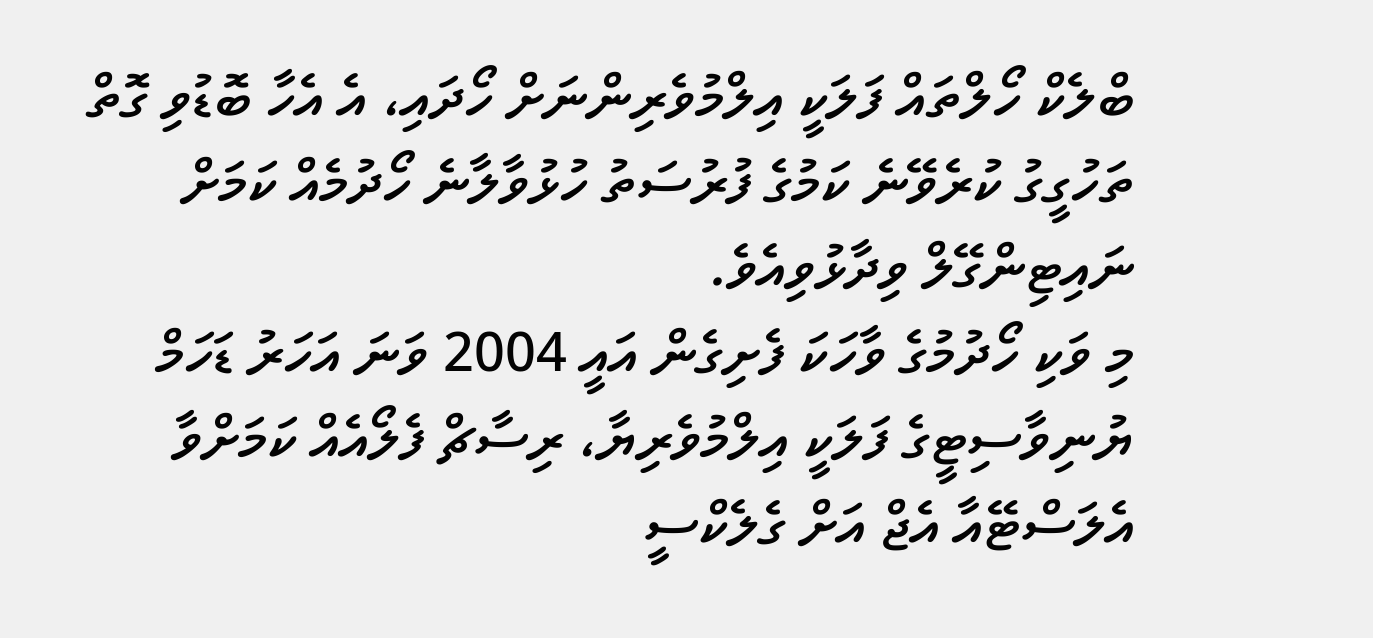ބްލެކް ހޯލްތައް ފަލަކީ އިލްމުވެރިންނަށް ހޯދައި، އެ އެހާ ބޮޑުވި ގޮތް ތަހުގީގު ކުރެވޭނެ ކަމުގެ ފުރުސަތު ހުޅުވާލާނެ ހޯދުމެއް ކަމަށް ނައިޓިންގޭލް ވިދާޅުވިއެވެ.
މި ވަކި ހޯދުމުގެ ވާހަކަ ފެށިގެން އައީ 2004 ވަނަ އަހަރު ޑަހަމް ޔުނިވާސިޓީގެ ފަލަކީ އިލްމުވެރިޔާ، ރިސާޗް ފެލޯއެއް ކަމަށްވާ އެލަސްޓޭއާ އެޖް އަށް ގެލެކްސީ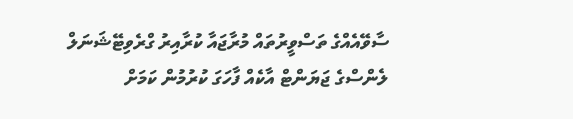ސާވޭއެއްގެ ތަސްވީރުތައް މުރާޖައާ ކުރާއިރު ގްރެވިޓޭޝަނަލް ލެންސްގެ ޖަޔަންޓް އާކެއް ފާހަގަ ކުރުމުން ކަމަށް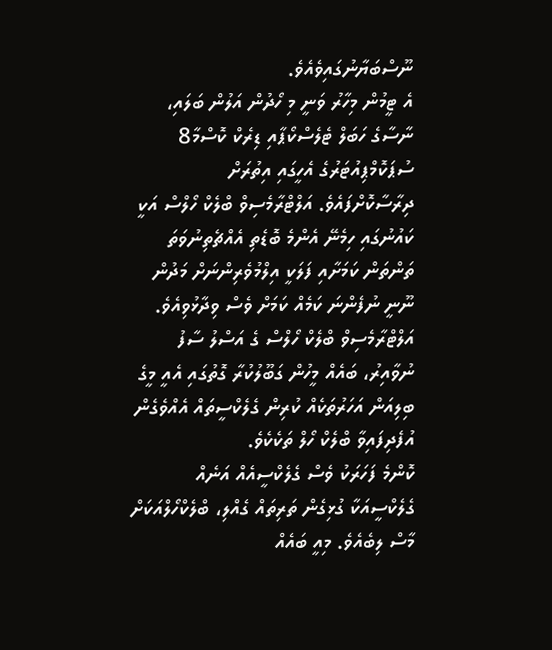ނޫސްބަޔާނުގައިވެއެވެ.
އެ ޓީމުން މިހާރު ވަނީ މި ހޯދުން އަލުން ބަލައި، ނާސާގެ ހަބަލް ޓެލެސްކޯޕާއި ޑިރެކް ކޮސްމާ8 ސުޕަކޮމްޕިއުޓަރުގެ އެހީގައި އިތުރަށް ދިރާސާކޮށްފައެވެ. އަލްޓްރާމެސިވް ބްލެކް ހޯލްސް އަކީ ކައުނުގައި ހިމެނޭ އެންމެ ބޮޑެތި އެއްޗެތިނުވަތަ ތަންތަން ކަމަށާއި ފަލަކީ އިލްމުވެރިންނަށް މަދުން ނޫނީ ނުފެންނަ ކަމެއް ކަމަށް ވެސް ވިދާޅުވިއެވެ.
އަލްޓްރާމެސިވް ބްލެކް ހޯލްސް ގެ އަސްލު ސާފު ނުވާއިރު، ބައެއް މީހުން ގަބޫލުކުރާ ގޮތުގައި އެއީ މީގެ ބިލިއަން އަހަރުތަކެއް ކުރިން ގެލެކްސީތައް އެއްވެގެން އުފެދިފައިވާ ބްލެކް ހޯލް ތަކެކެވެ.
ކޮންމެ ފަހަރަކު ވެސް ގެލެކްސީއެއް އަނެއް ގެލެކްސީއަކާ ގުޅިގެން ތަރިތައް ގެއްލި، ބްލެކްހޯލްއަކަށް މާސް ލިބެއެވެ. މިއީ ބައެއް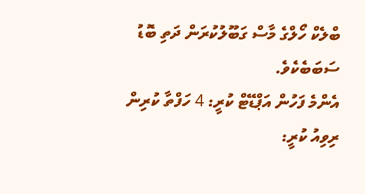ބްލެކް ހޯލްގެ މާސް ގަބޫލުކުރަން ދަތި ބޮޑު ސަބަބެކެވެ.
އެންމެ ފަހުން އަޕްޑޭޓް ކުރީ: 4 ހަފްތާ ކުރިން
ރިވިއު ކުރީ: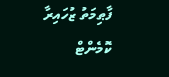ފާޠިމަތު ޒުހައިރާ
ކޮމެންޓް